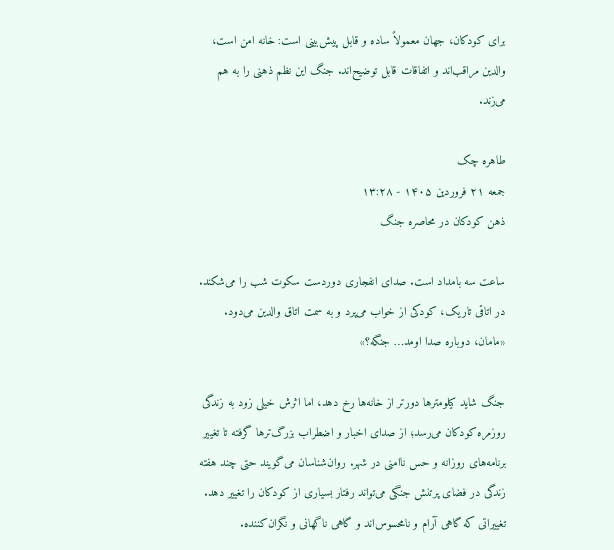برای کودکان، جهان معمولاً ساده و قابل پیش‌بینی است: خانه امن است، والدین مراقب‌اند و اتفاقات قابل توضیح‌اند. جنگ این نظم ذهنی را به هم می‌زند.

طاهره چک
جمعه ۲۱ فروردین ۱۴۰۵ - ۱۳:۲۸
ذهن کودکان در محاصره جنگ

ساعت سه بامداد است. صدای انفجاری دوردست سکوت شب را می‌شکند. در اتاقی تاریک، کودکی از خواب می‌پرد و به سمت اتاق والدین می‌دود. «مامان، دوباره صدا اومد… جنگه؟»

جنگ شاید کیلومترها دورتر از خانه‌ها رخ دهد، اما اثرش خیلی زود به زندگی روزمره کودکان می‌رسد؛ از صدای اخبار و اضطراب بزرگ‌ترها گرفته تا تغییر برنامه‌های روزانه و حس ناامنی در شهر. روان‌شناسان می‌گویند حتی چند هفته زندگی در فضای پرتنش جنگی می‌تواند رفتار بسیاری از کودکان را تغییر دهد. تغییراتی که گاهی آرام و نامحسوس‌اند و گاهی ناگهانی و نگران‌کننده.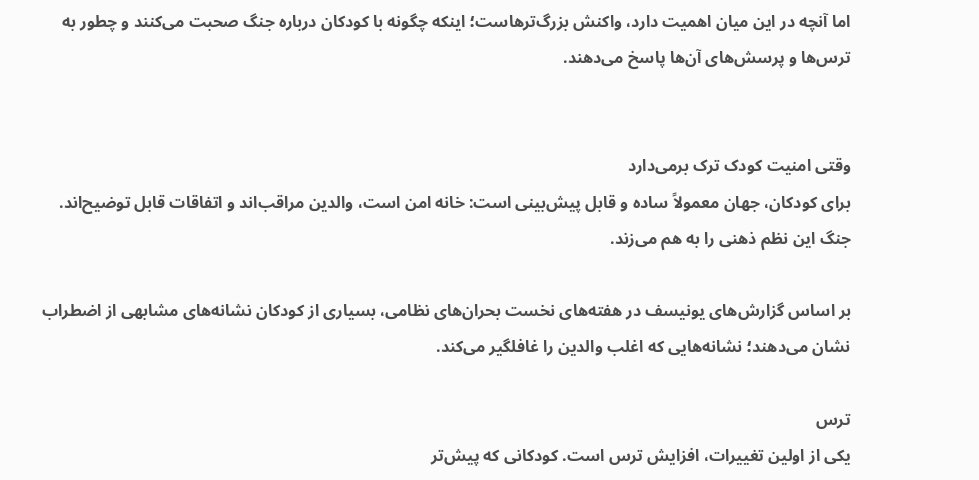اما آنچه در این میان اهمیت دارد، واکنش بزرگ‌ترهاست؛ اینکه چگونه با کودکان درباره جنگ صحبت می‌کنند و چطور به ترس‌ها و پرسش‌های آن‌ها پاسخ می‌دهند.


وقتی امنیت کودک ترک برمی‌دارد
برای کودکان، جهان معمولاً ساده و قابل پیش‌بینی است: خانه امن است، والدین مراقب‌اند و اتفاقات قابل توضیح‌اند. جنگ این نظم ذهنی را به هم می‌زند.

بر اساس گزارش‌های یونیسف در هفته‌های نخست بحران‌های نظامی، بسیاری از کودکان نشانه‌های مشابهی از اضطراب نشان می‌دهند؛ نشانه‌هایی که اغلب والدین را غافلگیر می‌کند.

ترس
یکی از اولین تغییرات، افزایش ترس است. کودکانی که پیش‌تر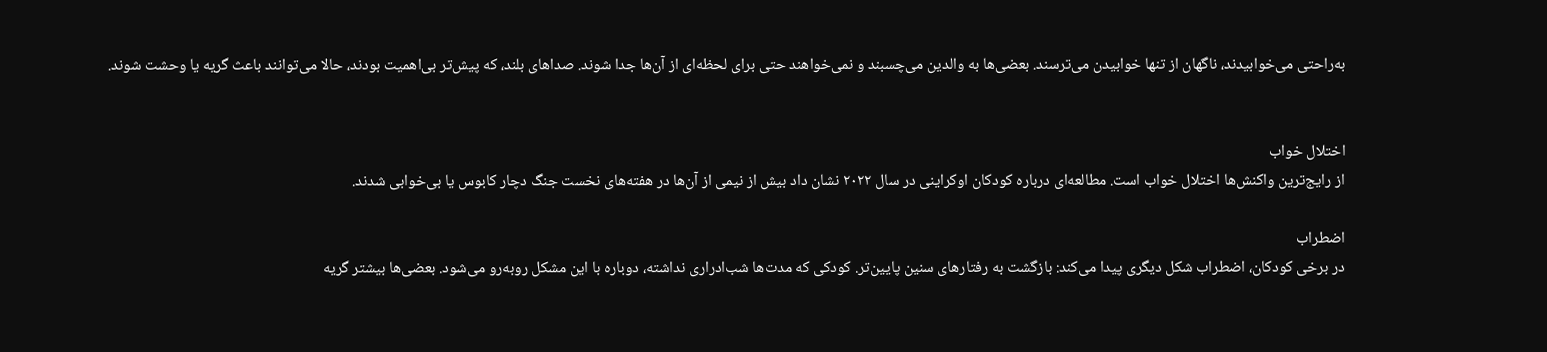به‌راحتی می‌خوابیدند، ناگهان از تنها خوابیدن می‌ترسند. بعضی‌ها به والدین می‌چسبند و نمی‌خواهند حتی برای لحظه‌ای از آن‌ها جدا شوند. صداهای بلند، که پیش‌تر بی‌اهمیت بودند، حالا می‌توانند باعث گریه یا وحشت شوند.


اختلال خواب
از رایج‌ترین واکنش‌ها اختلال خواب است. مطالعه‌ای درباره کودکان اوکراینی در سال ۲۰۲۲ نشان داد بیش از نیمی از آن‌ها در هفته‌های نخست جنگ دچار کابوس یا بی‌خوابی شدند.

اضطراب
در برخی کودکان، اضطراب شکل دیگری پیدا می‌کند: بازگشت به رفتارهای سنین پایین‌تر. کودکی که مدت‌ها شب‌ادراری نداشته، دوباره با این مشکل روبه‌رو می‌شود. بعضی‌ها بیشتر گریه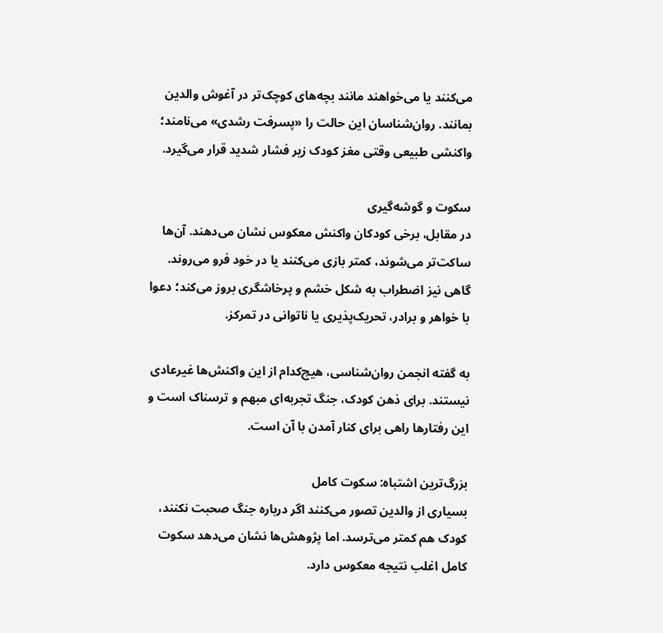می‌کنند یا می‌خواهند مانند بچه‌های کوچک‌تر در آغوش والدین بمانند. روان‌شناسان این حالت را «پسرفت رشدی» می‌نامند؛ واکنشی طبیعی وقتی مغز کودک زیر فشار شدید قرار می‌گیرد.

سکوت و گوشه‌گیری
در مقابل، برخی کودکان واکنش معکوس نشان می‌دهند. آن‌ها ساکت‌تر می‌شوند، کمتر بازی می‌کنند یا در خود فرو می‌روند. گاهی نیز اضطراب به شکل خشم و پرخاشگری بروز می‌کند؛ دعوا با خواهر و برادر، تحریک‌پذیری یا ناتوانی در تمرکز.

به گفته انجمن روان‌شناسی، هیچ‌کدام از این واکنش‌ها غیرعادی نیستند. برای ذهن کودک، جنگ تجربه‌ای مبهم و ترسناک است و این رفتارها راهی برای کنار آمدن با آن است.

بزرگ‌ترین اشتباه: سکوت کامل
بسیاری از والدین تصور می‌کنند اگر درباره جنگ صحبت نکنند، کودک هم کمتر می‌ترسد. اما پژوهش‌ها نشان می‌دهد سکوت کامل اغلب نتیجه معکوس دارد.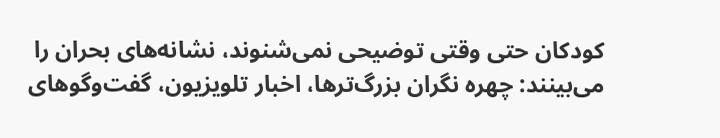کودکان حتی وقتی توضیحی نمی‌شنوند، نشانه‌های بحران را می‌بینند: چهره نگران بزرگ‌ترها، اخبار تلویزیون، گفت‌وگوهای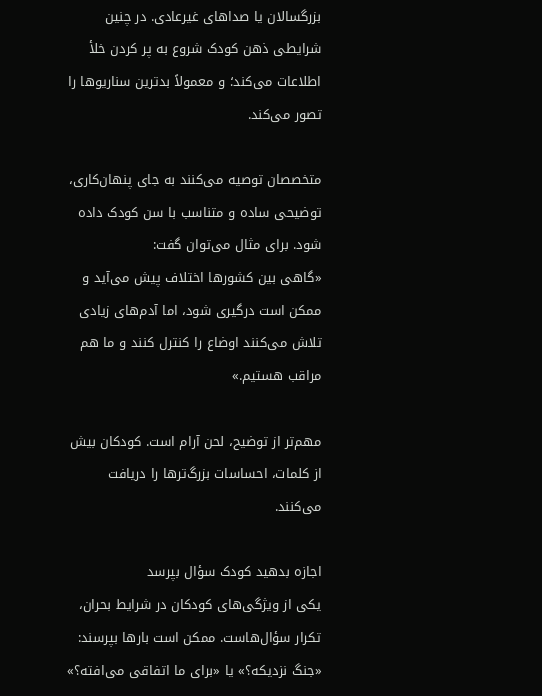بزرگسالان یا صداهای غیرعادی. در چنین شرایطی ذهن کودک شروع به پر کردن خلأ اطلاعات می‌کند؛ و معمولاً بدترین سناریوها را تصور می‌کند.

متخصصان توصیه می‌کنند به جای پنهان‌کاری، توضیحی ساده و متناسب با سن کودک داده شود. برای مثال می‌توان گفت:
«گاهی بین کشورها اختلاف پیش می‌آید و ممکن است درگیری شود، اما آدم‌های زیادی تلاش می‌کنند اوضاع را کنترل کنند و ما هم مراقب هستیم.»

مهم‌تر از توضیح، لحن آرام است. کودکان بیش از کلمات، احساسات بزرگ‌ترها را دریافت می‌کنند.

اجازه بدهید کودک سؤال بپرسد
یکی از ویژگی‌های کودکان در شرایط بحران، تکرار سؤال‌هاست. ممکن است بارها بپرسند: «جنگ نزدیکه؟» یا «برای ما اتفاقی می‌افته؟»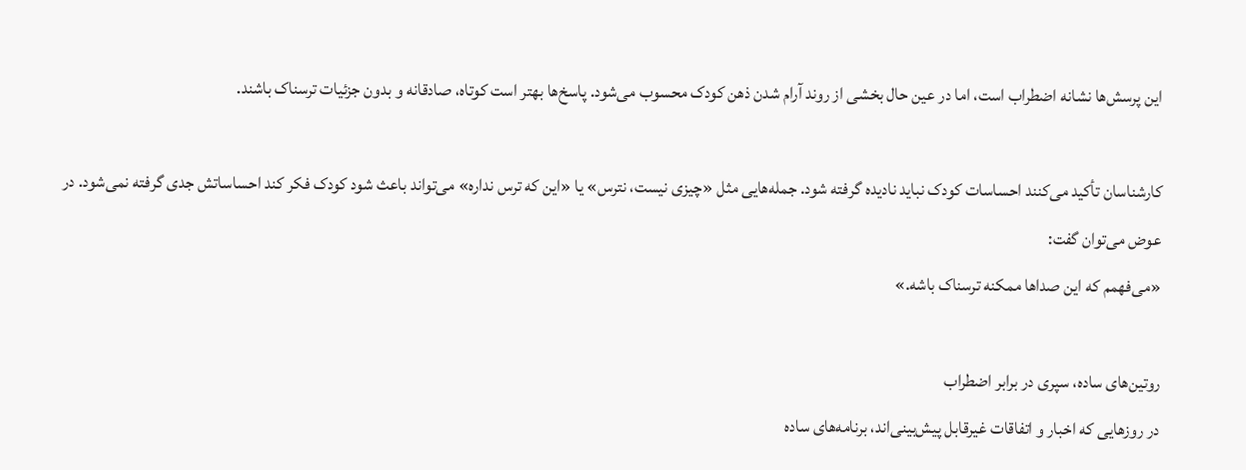این پرسش‌ها نشانه اضطراب است، اما در عین حال بخشی از روند آرام شدن ذهن کودک محسوب می‌شود. پاسخ‌ها بهتر است کوتاه، صادقانه و بدون جزئیات ترسناک باشند.

کارشناسان تأکید می‌کنند احساسات کودک نباید نادیده گرفته شود. جمله‌هایی مثل «چیزی نیست، نترس» یا «این که ترس نداره» می‌تواند باعث شود کودک فکر کند احساساتش جدی گرفته نمی‌شود. در عوض می‌توان گفت:
«می‌فهمم که این صداها ممکنه ترسناک باشه.»

روتین‌های ساده، سپری در برابر اضطراب
در روزهایی که اخبار و اتفاقات غیرقابل پیش‌بینی‌اند، برنامه‌های ساده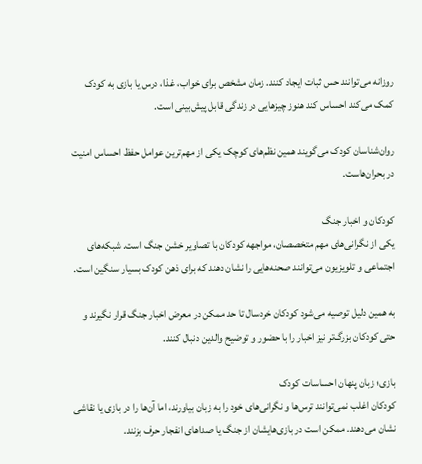روزانه می‌توانند حس ثبات ایجاد کنند. زمان مشخص برای خواب، غذا، درس یا بازی به کودک کمک می‌کند احساس کند هنوز چیزهایی در زندگی قابل پیش‌بینی است.

روان‌شناسان کودک می‌گویند همین نظم‌های کوچک یکی از مهم‌ترین عوامل حفظ احساس امنیت در بحران‌هاست.

کودکان و اخبار جنگ
یکی از نگرانی‌های مهم متخصصان، مواجهه کودکان با تصاویر خشن جنگ است. شبکه‌های اجتماعی و تلویزیون می‌توانند صحنه‌هایی را نشان دهند که برای ذهن کودک بسیار سنگین است.

به همین دلیل توصیه می‌شود کودکان خردسال تا حد ممکن در معرض اخبار جنگ قرار نگیرند و حتی کودکان بزرگ‌تر نیز اخبار را با حضور و توضیح والدین دنبال کنند.

بازی؛ زبان پنهان احساسات کودک
کودکان اغلب نمی‌توانند ترس‌ها و نگرانی‌های خود را به زبان بیاورند، اما آن‌ها را در بازی یا نقاشی نشان می‌دهند. ممکن است در بازی‌هایشان از جنگ یا صداهای انفجار حرف بزنند.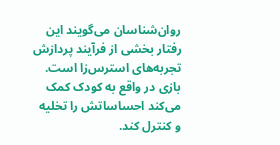روان‌شناسان می‌گویند این رفتار بخشی از فرآیند پردازش تجربه‌های استرس‌زا است. بازی در واقع به کودک کمک می‌کند احساساتش را تخلیه و کنترل کند.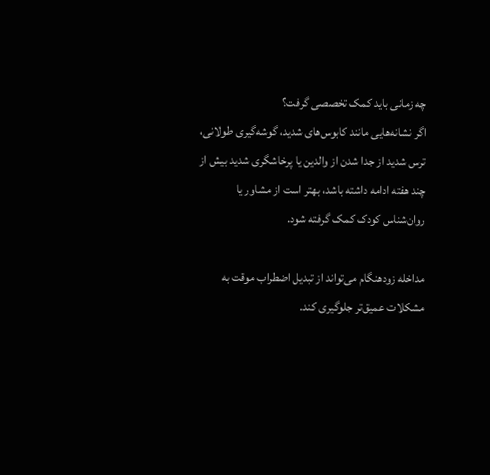چه زمانی باید کمک تخصصی گرفت؟
اگر نشانه‌هایی مانند کابوس‌های شدید، گوشه‌گیری طولانی، ترس شدید از جدا شدن از والدین یا پرخاشگری شدید بیش از چند هفته ادامه داشته باشد، بهتر است از مشاور یا روان‌شناس کودک کمک گرفته شود.

مداخله زودهنگام می‌تواند از تبدیل اضطراب موقت به مشکلات عمیق‌تر جلوگیری کند.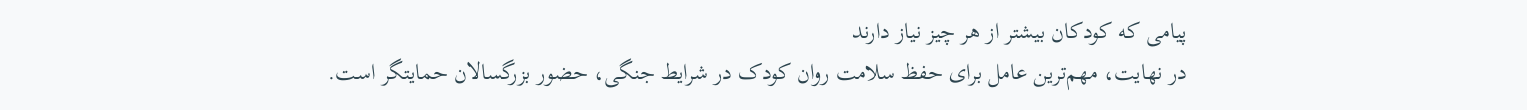پیامی که کودکان بیشتر از هر چیز نیاز دارند
در نهایت، مهم‌ترین عامل برای حفظ سلامت روان کودک در شرایط جنگی، حضور بزرگسالان حمایتگر است.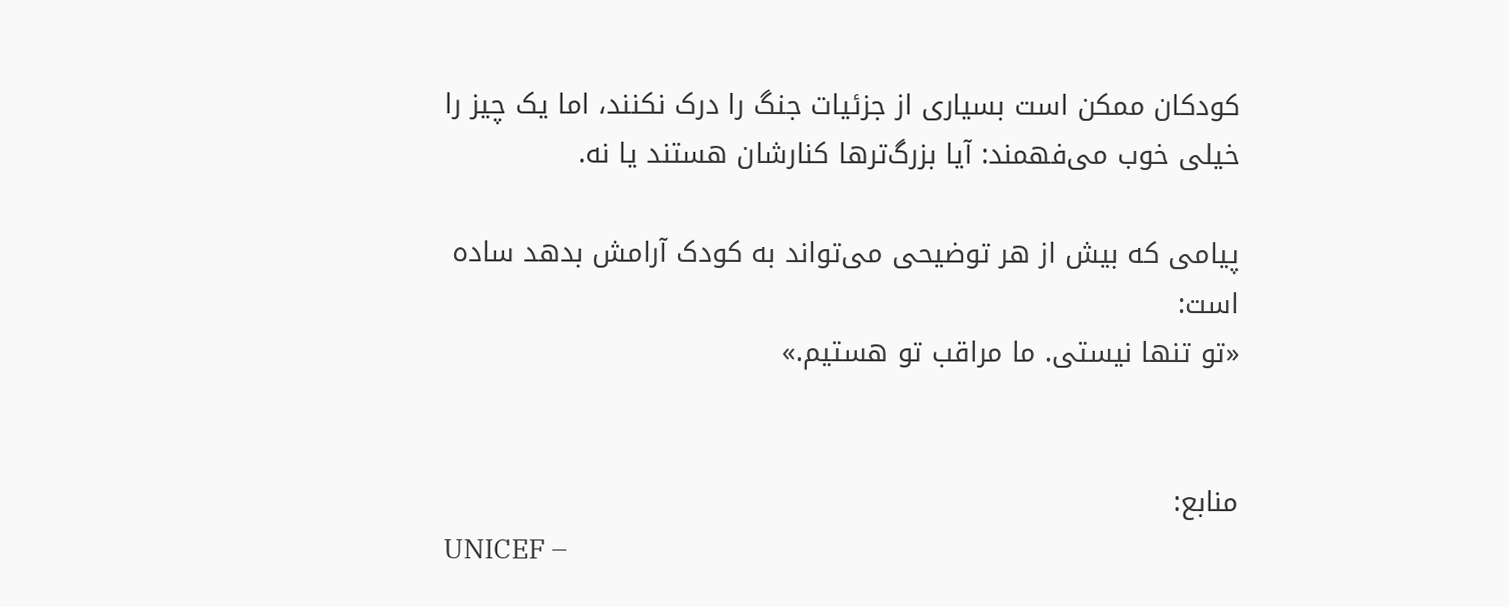کودکان ممکن است بسیاری از جزئیات جنگ را درک نکنند، اما یک چیز را خیلی خوب می‌فهمند: آیا بزرگ‌ترها کنارشان هستند یا نه.

پیامی که بیش از هر توضیحی می‌تواند به کودک آرامش بدهد ساده است:
«تو تنها نیستی. ما مراقب تو هستیم.»


منابع:
UNICEF –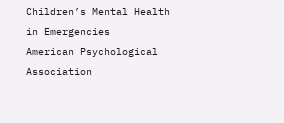Children’s Mental Health in Emergencies
American Psychological Association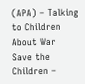(APA) – Talking to Children About War
Save the Children –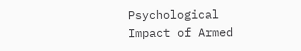Psychological Impact of Armed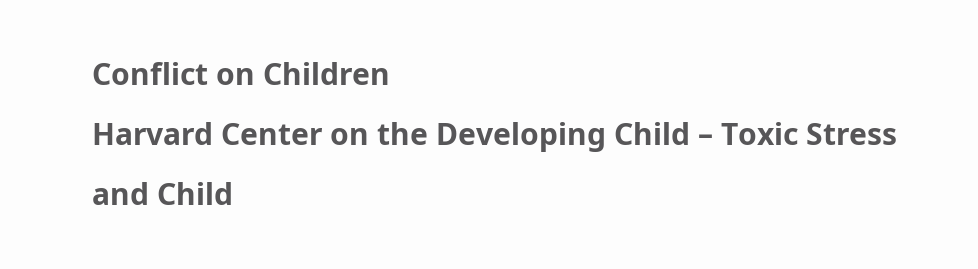Conflict on Children
Harvard Center on the Developing Child – Toxic Stress and Child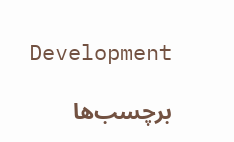Development

برچسب‌ها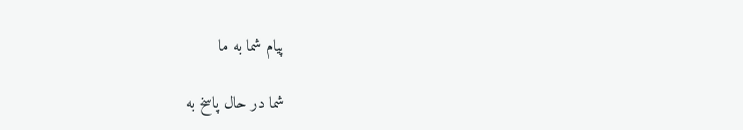پیام شما به ما

شما در حال پاسخ به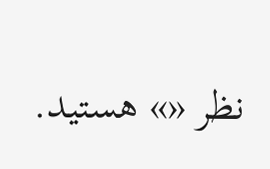نظر «» هستید.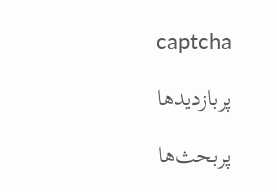captcha

پربازدیدها

پربحث‌ها